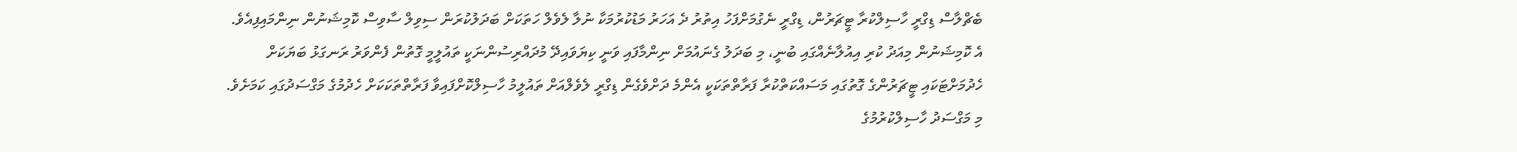ބެޗްލާސް ޑިގްރީ ހާސިލްކުރާ ޓީޗަރުން، ޑިގްރީ ނެގުމަށްފަހު އިތުރު ދެ އަހަރު މަޑުކުރުމަކާ ނުލާ ލެވެލް ހަތަކަށް ބަދަލުކުރަން ސިވިލް ސާވިސް ކޮމިޝަނުން ނިންމައިފިއެވެ.
އެ ކޮމިޝަނުން މިއަދު ކުރި އިއުލާނެއްގައި ބުނީ، މި ބަދަލު ގެނައުމަށް ނިންމާފައި ވަނީ ކިޔަވައިދޭ މުދައްރިސުންނަކީ ތައުލީމީ ގޮތުން ފެންވަރު ރަނގަޅު ބަޔަކަށް ހެދުމަށްޓަކައި ޓީޗަރުންގެ ގޮތުގައި މަސައްކަތްކުރާ ފަރާތްތަކަކީ އެންމެ ދަށްވެގެން ޑިގްރީ ލެވެލްއަށް ތައުލީމު ހާސިލްކޮށްފައިވާ ފަރާތްތަކަކަށް ހެދުމުގެ މަގްސަދުގައި ކަމަށެވެ.
މި މަގްސަދު ހާސިލްކުރުމުގެ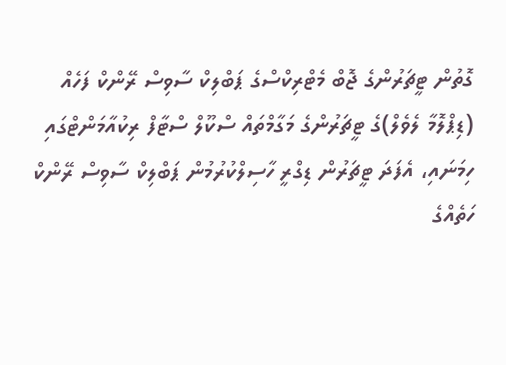ގޮތުން ޓީޗަރުންގެ ޖޮބް މެޓްރިކްސްގެ ޕަބްލިކް ސާވިސް ރޭންކް ފަހެއް (ޑިޕްލޮމާ ލެވެލް)ގެ ޓީޗަރުންގެ މަގާމްތައް ސްކޫލް ސްޓާފް ރިކުއާމަންޓްގައި ހިމަނައި، އެފަދަ ޓީޗަރުން ޑިގްރީ ހާސިލްކުރުމުން ޕަބްލިކް ސާވިސް ރޭންކް ހަތެއްގެ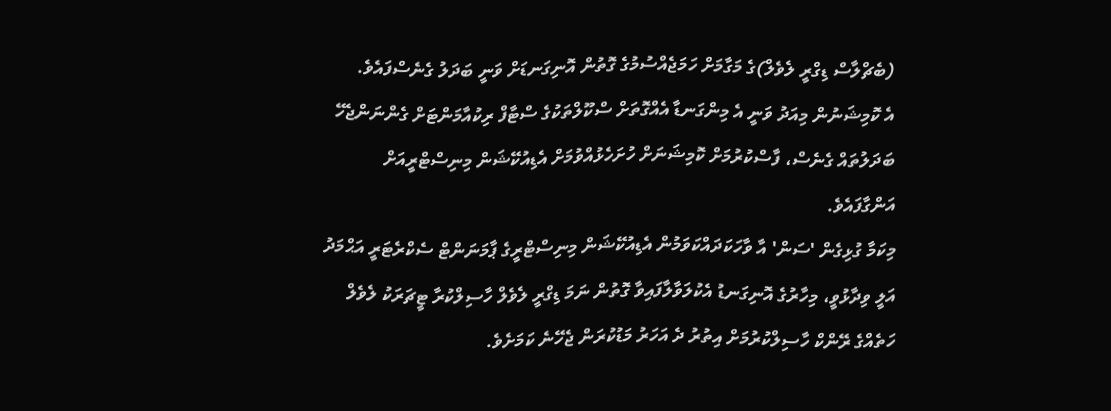(ބެޗްލާސް ޑިގްރީ ލެވެލް)ގެ މަގާމަށް ހަމަޖެއްސުމުގެ ގޮތުން އޮނިގަނޑަށް ވަނީ ބަދަލު ގެނެސްފައެވެ.
އެ ކޮމިޝަނުން މިއަދު ވަނީ އެ މިންގަނޑާ އެއްގޮތަށް ސްކޫލްތަކުގެ ސްޓާފް ރިކުއާމަންޓަށް ގެންނަންޖެހޭ ބަދަލުތައް ގެނެސް، ފާސްކުރުމަށް ކޮމިޝަނަށް ހުށަހެޅުއްވުމަށް އެޑިއުކޭޝަން މިނިސްޓްރީއަށް އަންގާފައެވެ.
މިކަމާ ގުޅިގެން 'ސަން' އާ ވާހަކަދައްކަވަމުން އެޑިއުކޭޝަން މިނިސްޓްރީގެ ޕާމަނަންޓް ސެކްރެޓަރީ އަޙްމަދު އަލީ ވިދާޅުވީ، މިހާރުގެ އޮނިގަނޑު އެކުލަވާލާފައިވާ ގޮތުން ނަމަ ޑިގްރީ ލެވެލް ހާސިލްކުރާ ޓީޗަރަކު ލެވެލް ހަތެއްގެ ރޭންކް ހާސިލްކުރުމަށް އިތުރު ދެ އަހަރު މަޑުކުރަން ޖެހޭނެ ކަމަށެވެ.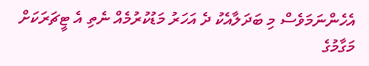އެހެންނަމަވެސް މި ބަދަލާއެކު ދެ އަހަރު މަޑުކުރުމެއް ނެތި އެ ޓީޗަރަކަށް މަގާމުގެ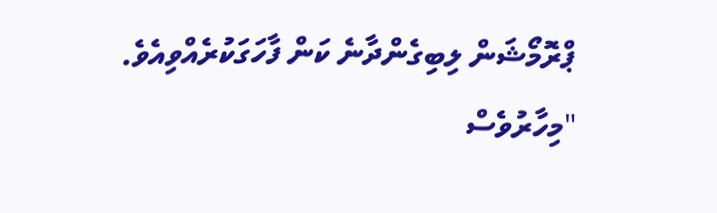ޕްރޮމޯޝަން ލިބިގެންދާނެ ކަން ފާހަގަކުރެއްވިއެވެ.
"މިހާރުވެސް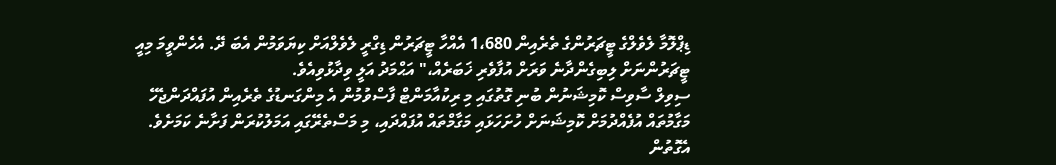ޑިޕްލޮމާ ލެވެލްގެ ޓީޗަރުންގެ ތެރެއިން 1،680 އެއްހާ ޓީޗަރުން ޑިގްރީ ލެވެލްއަށް ކިޔަވަމުން އެބަ ދޭ. އެހެންވީމަ މިއީ ޓީޗަރުންނަށް ލިބިގެންދާނެ ވަރަށް އުފާވެރި ޚަބަރެއް،" އަޙްމަދު އަލީ ވިދާޅުވިއެވެ.
ސިވިލް ސާވިސް ކޮމިޝަނުން ބުނި ގޮތުގައި މި ރިކުއާމަންޓް ފާސްވުމުން އެ މިންގަނޑުގެ ތެރެއިން އުފައްދަންޖެހޭ މަގާމުތައް އުފެއްދުމަށް ކޮމިޝަނަށް ހުށަހަޅައި މަގާމްތައް އުފައްދައި، މި މަސްތެރޭގައި އަމަލުކުރަން ފަށާނެ ކަމަށެވެ. އެގޮތުން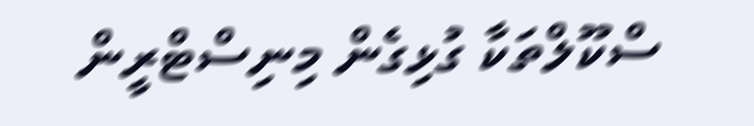ސްކޫލްތަކާ ގުޅިގެން މިނިސްޓްރީން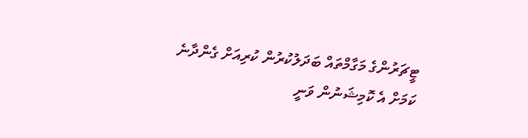ޓީޗަރުންގެ މަގާމްތައް ބަދަލުކުރުން ކުރިއަށް ގެންދާނެ ކަމަށް އެ ކޮމިޝަނުން ވަނީ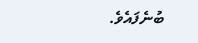ބުނެފައެވެ.